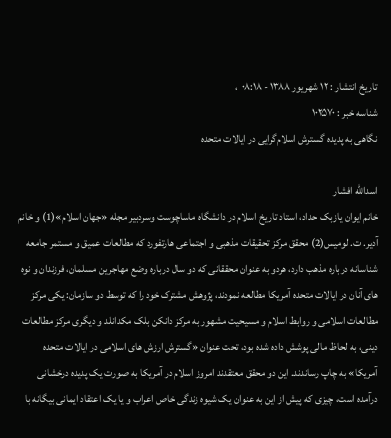تاریخ انتشار : ۱۲ شهريور ۱۳۸۸ - ۰۸:۱۸  ،
شناسه خبر : ۱۰۲۵۷۰
نگاهی به پدیده گسترش اسلام‌گرایی در ایالات متحده

اسدالله افشار
خانم ایوان یازبک حداد، استاد تاریخ اسلام در دانشگاه ماساچوست وسردبیر مجله «جهان اسلام»(1) و خانم آدیر. ت. لومیس(2) محقق مرکز تحقیقات مذهبی و اجتماعی هارتفورد که مطالعات عمیق و مستمر جامعه شناسانه درباره مذهب دارد، هردو به عنوان محققانی که دو سال درباره وضع مهاجرین مسلمان، فرزندان و نوه های آنان در ایالات متحده آمریکا مطالعه نمودند، پژوهش مشترک خود را که توسط دو سازمان: یکی مرکز مطالعات اسلامی و روابط اسلام و مسیحیت مشهور به مرکز دانکن بلک مکدانلد و دیگری مرکز مطالعات دینی، به لحاظ مالی پوشش داده شده بود، تحت عنوان «گسترش ارزش های اسلامی در ایالات متحده آمریکا» به چاپ رساندند. این دو محقق معتقدند امروز اسلام در آمریکا به صورت یک پدیده درخشانی درآمده است، چیزی که پیش از این به عنوان یک شیوه زندگی خاص اعراب و یا یک اعتقاد ایمانی بیگانه با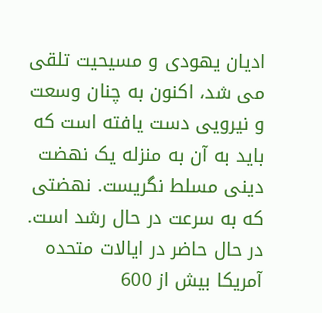ادیان یهودی و مسیحیت تلقی می شد، اکنون به چنان وسعت و نیرویی دست یافته است که باید به آن به منزله یک نهضت دینی مسلط نگریست. نهضتی که به سرعت در حال رشد است. در حال حاضر در ایالات متحده آمریکا بیش از 600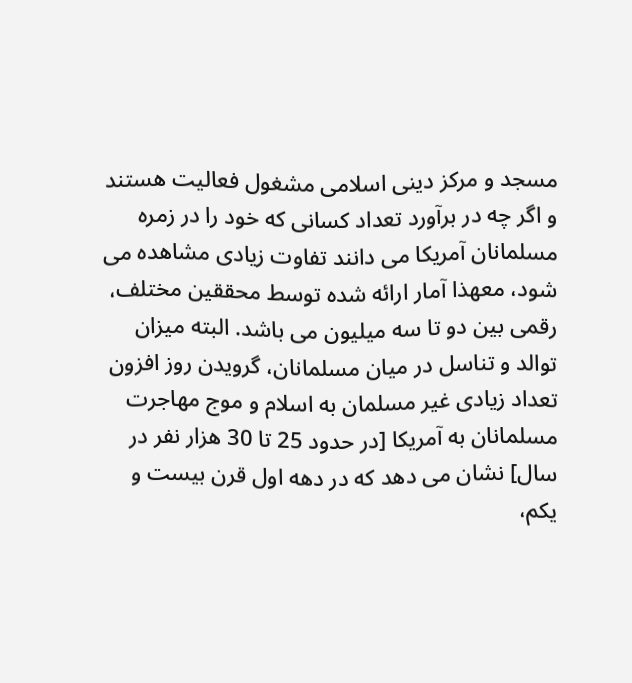مسجد و مرکز دینی اسلامی مشغول فعالیت هستند و اگر چه در برآورد تعداد کسانی که خود را در زمره مسلمانان آمریکا می دانند تفاوت زیادی مشاهده می شود، معهذا آمار ارائه شده توسط محققین مختلف، رقمی بین دو تا سه میلیون می باشد. البته میزان توالد و تناسل در میان مسلمانان، گرویدن روز افزون تعداد زیادی غیر مسلمان به اسلام و موج مهاجرت مسلمانان به آمریکا [در حدود 25 تا 30 هزار نفر در سال] نشان می دهد که در دهه اول قرن بیست و یکم،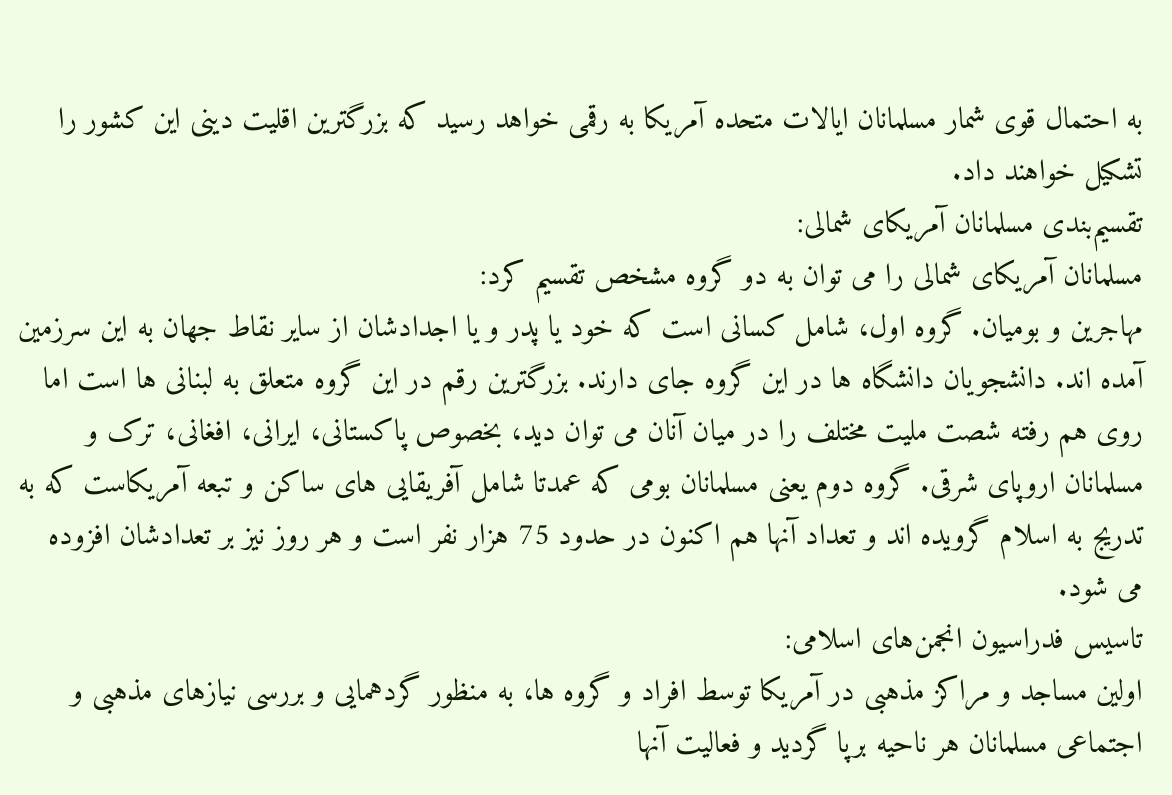به احتمال قوی شمار مسلمانان ایالات متحده آمریکا به رقمی خواهد رسید که بزرگترین اقلیت دینی این کشور را تشکیل خواهند داد.
تقسیم‌بندی مسلمانان آمریکای شمالی:
مسلمانان آمریکای شمالی را می توان به دو گروه مشخص تقسیم کرد:
مهاجرین و بومیان. گروه اول، شامل کسانی است که خود یا پدر و یا اجدادشان از سایر نقاط جهان به این سرزمین آمده اند. دانشجویان دانشگاه ها در این گروه جای دارند. بزرگترین رقم در این گروه متعلق به لبنانی ها است اما روی هم رفته شصت ملیت مختلف را در میان آنان می توان دید، بخصوص پاکستانی، ایرانی، افغانی، ترک و مسلمانان اروپای شرقی. گروه دوم یعنی مسلمانان بومی که عمدتا شامل آفریقایی های ساکن و تبعه آمریکاست که به تدریج به اسلام گرویده اند و تعداد آنها هم اکنون در حدود 75 هزار نفر است و هر روز نیز بر تعدادشان افزوده می شود.
تاسیس فدراسیون انجمن‌های اسلامی:
اولین مساجد و مراکز مذهبی در آمریکا توسط افراد و گروه ها، به منظور گردهمایی و بررسی نیازهای مذهبی و اجتماعی مسلمانان هر ناحیه برپا گردید و فعالیت آنها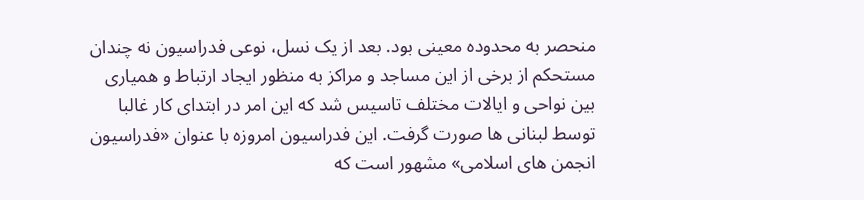منحصر به محدوده معینی بود. بعد از یک نسل، نوعی فدراسیون نه چندان مستحکم از برخی از این مساجد و مراکز به منظور ایجاد ارتباط و همیاری بین نواحی و ایالات مختلف تاسیس شد که این امر در ابتدای کار غالبا توسط لبنانی ها صورت گرفت. این فدراسیون امروزه با عنوان «فدراسیون انجمن های اسلامی» مشهور است که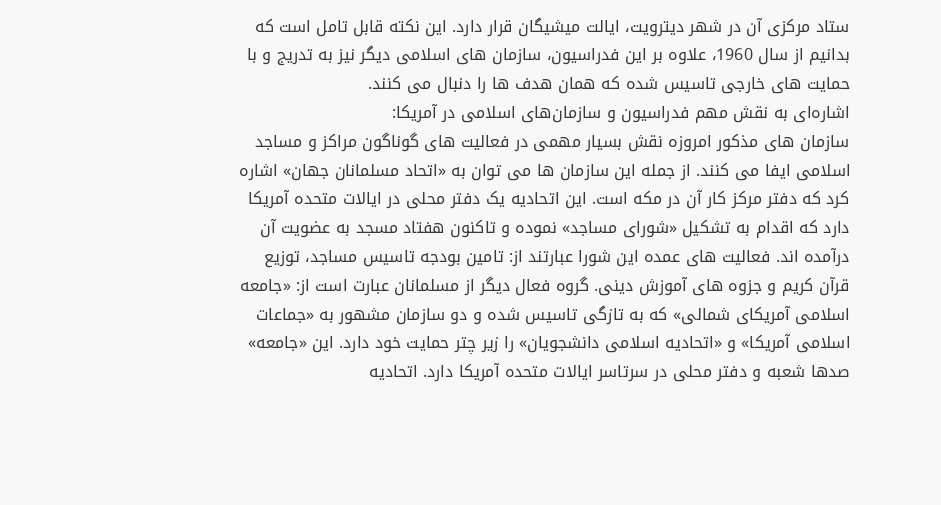ستاد مرکزی آن در شهر دیترویت، ایالت میشیگان قرار دارد. این نکته قابل تامل است که بدانیم از سال 1960، علاوه بر این فدراسیون، سازمان های اسلامی دیگر نیز به تدریج و با حمایت های خارجی تاسیس شده که همان هدف ها را دنبال می کنند.
اشاره‌ای به نقش مهم فدراسیون و سازمان‌های اسلامی در آمریکا:
سازمان های مذکور امروزه نقش بسیار مهمی در فعالیت های گوناگون مراکز و مساجد اسلامی ایفا می کنند. از جمله این سازمان ها می توان به «اتحاد مسلمانان جهان» اشاره کرد که دفتر مرکز کار آن در مکه است. این اتحادیه یک دفتر محلی در ایالات متحده آمریکا دارد که اقدام به تشکیل «شورای مساجد» نموده و تاکنون هفتاد مسجد به عضویت آن درآمده اند. فعالیت های عمده این شورا عبارتند از: تامین بودجه تاسیس مساجد، توزیع قرآن کریم و جزوه های آموزش دینی. گروه فعال دیگر از مسلمانان عبارت است از: «جامعه اسلامی آمریکای شمالی» که به تازگی تاسیس شده و دو سازمان مشهور به «جماعات اسلامی آمریکا» و «اتحادیه اسلامی دانشجویان» را زیر چتر حمایت خود دارد. این «جامعه» صدها شعبه و دفتر محلی در سرتاسر ایالات متحده آمریکا دارد. اتحادیه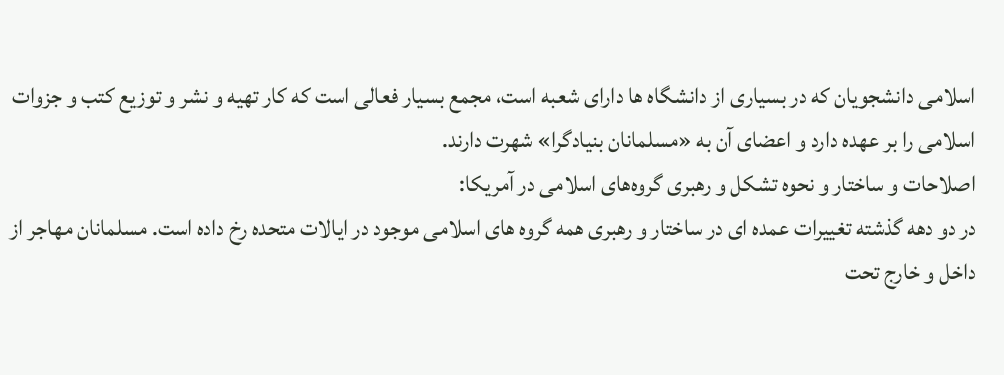اسلامی دانشجویان که در بسیاری از دانشگاه ها دارای شعبه است، مجمع بسیار فعالی است که کار تهیه و نشر و توزیع کتب و جزوات اسلامی را بر عهده دارد و اعضای آن به «مسلمانان بنیادگرا» شهرت دارند.
اصلاحات و ساختار و نحوه تشکل و رهبری گروه‌های اسلامی در آمریکا:
در دو دهه گذشته تغییرات عمده ای در ساختار و رهبری همه گروه های اسلامی موجود در ایالات متحده رخ داده است. مسلمانان مهاجر از داخل و خارج تحت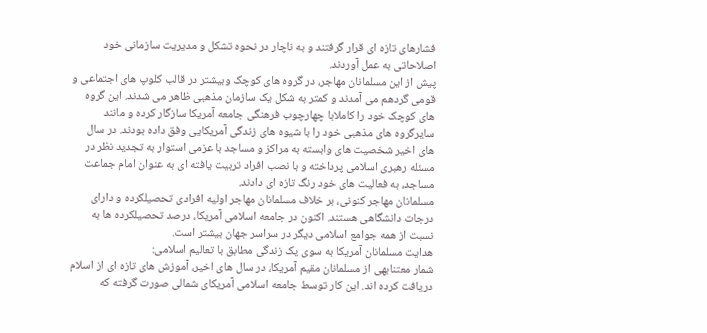فشارهای تازه ای قرار گرفتند و به ناچار در نحوه تشکل و مدیریت سازمانی خود اصلاحاتی به عمل آوردند.
پیش از این مسلمانان مهاجر، در گروه های کوچک وبیشتر در قالب کلوپ های اجتماعی و قومی گردهم می آمدند و کمتر به شکل یک سازمان مذهبی ظاهر می شدند. این گروه های کوچک خود را کاملابا چهارچوب فرهنگی جامعه آمریکا سازگار کرده و مانند سایرگروه های مذهبی خود را با شیوه های زندگی آمریکایی وفق داده بودند. در سال های اخیر شخصیت های وابسته به مراکز و مساجد با عزمی استوار به تجدید نظر در مسئله رهبری اسلامی پرداخته و با نصب افراد تربیت یافته ای به عنوان امام جماعت مساجد، به فعالیت های خود رنگ تازه ای دادند.
مسلمانان مهاجر کنونی، بر خلاف مسلمانان مهاجر اولیه افرادی تحصیلکرده و دارای درجات دانشگاهی هستند. اکنون در جامعه اسلامی آمریکا، درصد تحصیلکرده ها به نسبت از همه جوامع اسلامی دیگر در سراسر جهان بیشتر است.
هدایت مسلمانان آمریکا به سوی یک زندگی مطابق با تعالیم اسلامی:
شمار معتنابهی از مسلمانان مقیم آمریکا، در سال های اخیر، آموزش های تازه ای از اسلام دریافت کرده اند. این کار توسط جامعه اسلامی آمریکای شمالی صورت گرفته که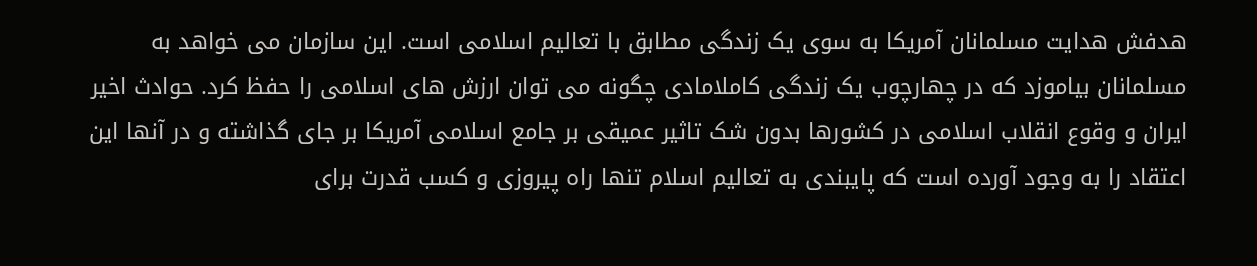هدفش هدایت مسلمانان آمریکا به سوی یک زندگی مطابق با تعالیم اسلامی است. این سازمان می خواهد به مسلمانان بیاموزد که در چهارچوب یک زندگی کاملامادی چگونه می توان ارزش های اسلامی را حفظ کرد. حوادث اخیر ایران و وقوع انقلاب اسلامی در کشورها بدون شک تاثیر عمیقی بر جامع اسلامی آمریکا بر جای گذاشته و در آنها این اعتقاد را به وجود آورده است که پایبندی به تعالیم اسلام تنها راه پیروزی و کسب قدرت برای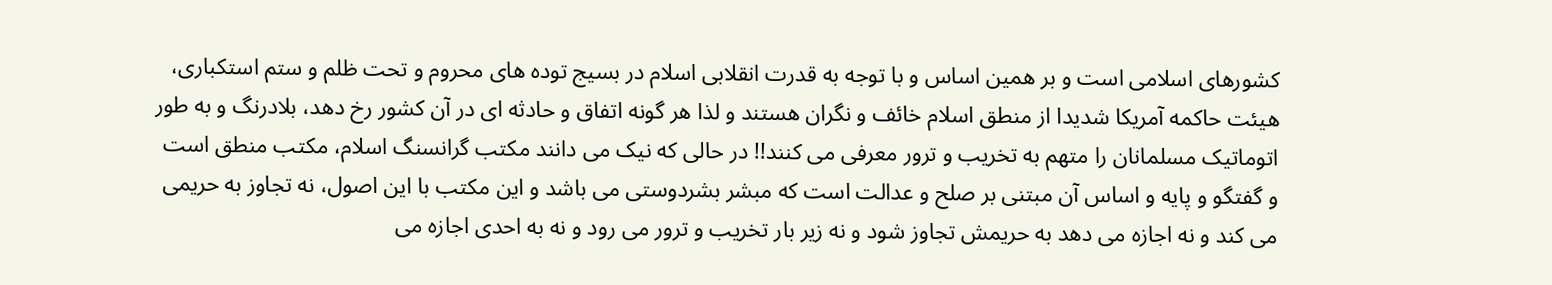کشورهای اسلامی است و بر همین اساس و با توجه به قدرت انقلابی اسلام در بسیج توده های محروم و تحت ظلم و ستم استکباری، هیئت حاکمه آمریکا شدیدا از منطق اسلام خائف و نگران هستند و لذا هر گونه اتفاق و حادثه ای در آن کشور رخ دهد، بلادرنگ و به طور اتوماتیک مسلمانان را متهم به تخریب و ترور معرفی می کنند!! در حالی که نیک می دانند مکتب گرانسنگ اسلام، مکتب منطق است و گفتگو و پایه و اساس آن مبتنی بر صلح و عدالت است که مبشر بشردوستی می باشد و این مکتب با این اصول، نه تجاوز به حریمی می کند و نه اجازه می دهد به حریمش تجاوز شود و نه زیر بار تخریب و ترور می رود و نه به احدی اجازه می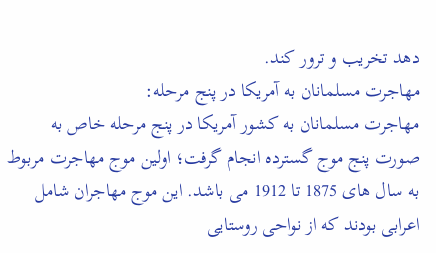دهد تخریب و ترور کند.
مهاجرت مسلمانان به آمریکا در پنج مرحله:
مهاجرت مسلمانان به کشور آمریکا در پنج مرحله خاص به صورت پنج موج گسترده انجام گرفت؛ اولین موج مهاجرت مربوط به سال های 1875 تا 1912 می باشد. این موج مهاجران شامل اعرابی بودند که از نواحی روستایی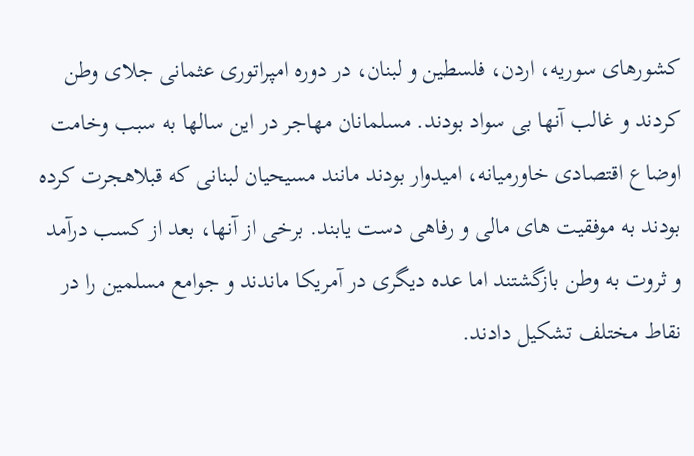کشورهای سوریه، اردن، فلسطین و لبنان، در دوره امپراتوری عثمانی جلای وطن کردند و غالب آنها بی سواد بودند. مسلمانان مهاجر در این سالها به سبب وخامت اوضاع اقتصادی خاورمیانه، امیدوار بودند مانند مسیحیان لبنانی که قبلاهجرت کرده بودند به موفقیت های مالی و رفاهی دست یابند. برخی از آنها، بعد از کسب درآمد و ثروت به وطن بازگشتند اما عده دیگری در آمریکا ماندند و جوامع مسلمین را در نقاط مختلف تشکیل دادند.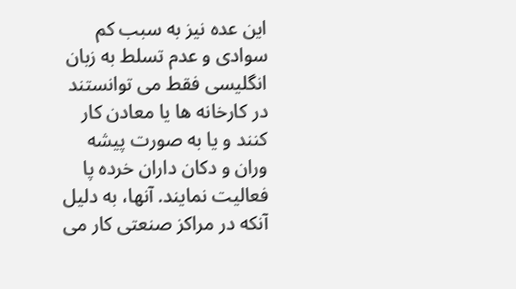این عده نیز به سبب کم سوادی و عدم تسلط به زبان انگلیسی فقط می توانستند در کارخانه ها یا معادن کار کنند و یا به صورت پیشه وران و دکان داران خرده پا فعالیت نمایند. آنها، به دلیل آنکه در مراکز صنعتی کار می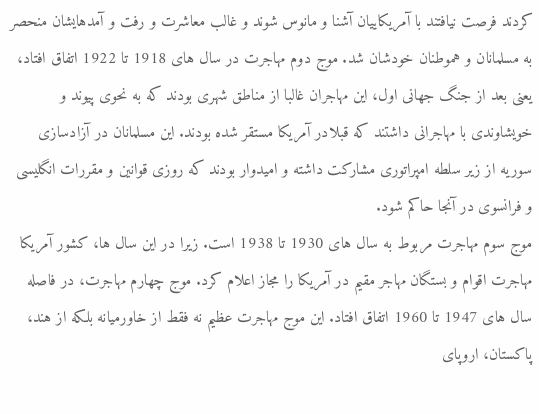کردند فرصت نیافتند با آمریکاییان آشنا و مانوس شوند و غالب معاشرت و رفت و آمدهایشان منحصر به مسلمانان و هموطنان خودشان شد. موج دوم مهاجرت در سال های 1918 تا 1922 اتفاق افتاد، یعنی بعد از جنگ جهانی اول، این مهاجران غالبا از مناطق شهری بودند که به نحوی پیوند و خویشاوندی با مهاجرانی داشتند که قبلادر آمریکا مستقر شده بودند. این مسلمانان در آزادسازی سوریه از زیر سلطه امپراتوری مشارکت داشته و امیدوار بودند که روزی قوانین و مقررات انگلیسی و فرانسوی در آنجا حاکم شود.
موج سوم مهاجرت مربوط به سال های 1930 تا 1938 است. زیرا در این سال ها، کشور آمریکا مهاجرت اقوام و بستگان مهاجر مقیم در آمریکا را مجاز اعلام کرد. موج چهارم مهاجرت، در فاصله سال های 1947 تا 1960 اتفاق افتاد. این موج مهاجرت عظیم نه فقط از خاورمیانه بلکه از هند، پاکستان، اروپای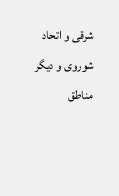شرقی و اتحاد شوروی و دیگر مناطق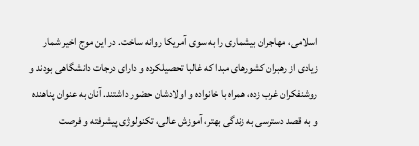اسلامی، مهاجران بیشماری را به سوی آمریکا روانه ساخت. در این موج اخیر شمار زیادی از رهبران کشورهای مبدا که غالبا تحصیلکرده و دارای درجات دانشگاهی بودند و روشنفکران غرب زده، همراه با خانواده و اولادشان حضور داشتند. آنان به عنوان پناهنده و به قصد دسترسی به زندگی بهتر، آموزش عالی، تکنولوژی پیشرفته و فرصت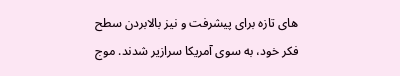های تازه برای پیشرفت و نیز بالابردن سطح فکر خود، به سوی آمریکا سرازیر شدند. موج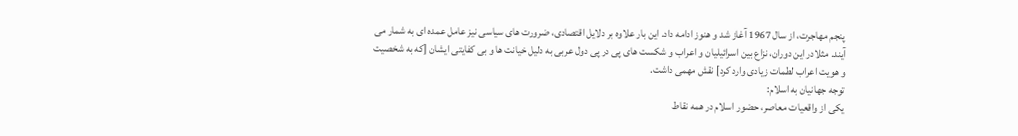پنجم مهاجرت، از سال 1967 آغاز شد و هنوز ادامه داد. این بار علاوه بر دلایل اقتصادی، ضرورت های سیاسی نیز عامل عمده ای به شمار می آیند. مثلادر این دوران، نزاع بین اسرائیلیان و اعراب و شکست های پی در پی دول عربی به دلیل خیانت ها و بی کفایتی ایشان [که به شخصیت و هویت اعراب لطمات زیادی وارد کرد] نقش مهمی داشت.
توجه جهانیان به اسلام:
یکی از واقعیات معاصر، حضور اسلام در همه نقاط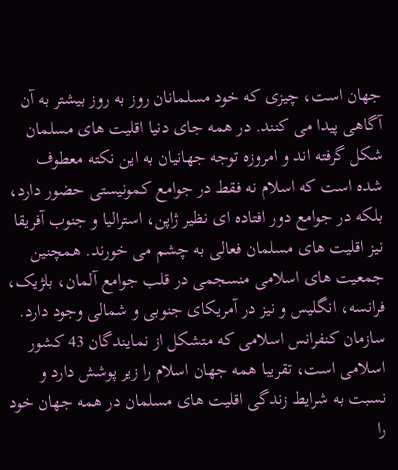جهان است، چیزی که خود مسلمانان روز به روز بیشتر به آن آگاهی پیدا می کنند. در همه جای دنیا اقلیت های مسلمان شکل گرفته اند و امروزه توجه جهانیان به این نکته معطوف شده است که اسلام نه فقط در جوامع کمونیستی حضور دارد، بلکه در جوامع دور افتاده ای نظیر ژاپن، استرالیا و جنوب آفریقا نیز اقلیت های مسلمان فعالی به چشم می خورند. همچنین جمعیت های اسلامی منسجمی در قلب جوامع آلمان، بلژیک، فرانسه، انگلیس و نیز در آمریکای جنوبی و شمالی وجود دارد. سازمان کنفرانس اسلامی که متشکل از نمایندگان 43 کشور اسلامی است، تقریبا همه جهان اسلام را زیر پوشش دارد و نسبت به شرایط زندگی اقلیت های مسلمان در همه جهان خود را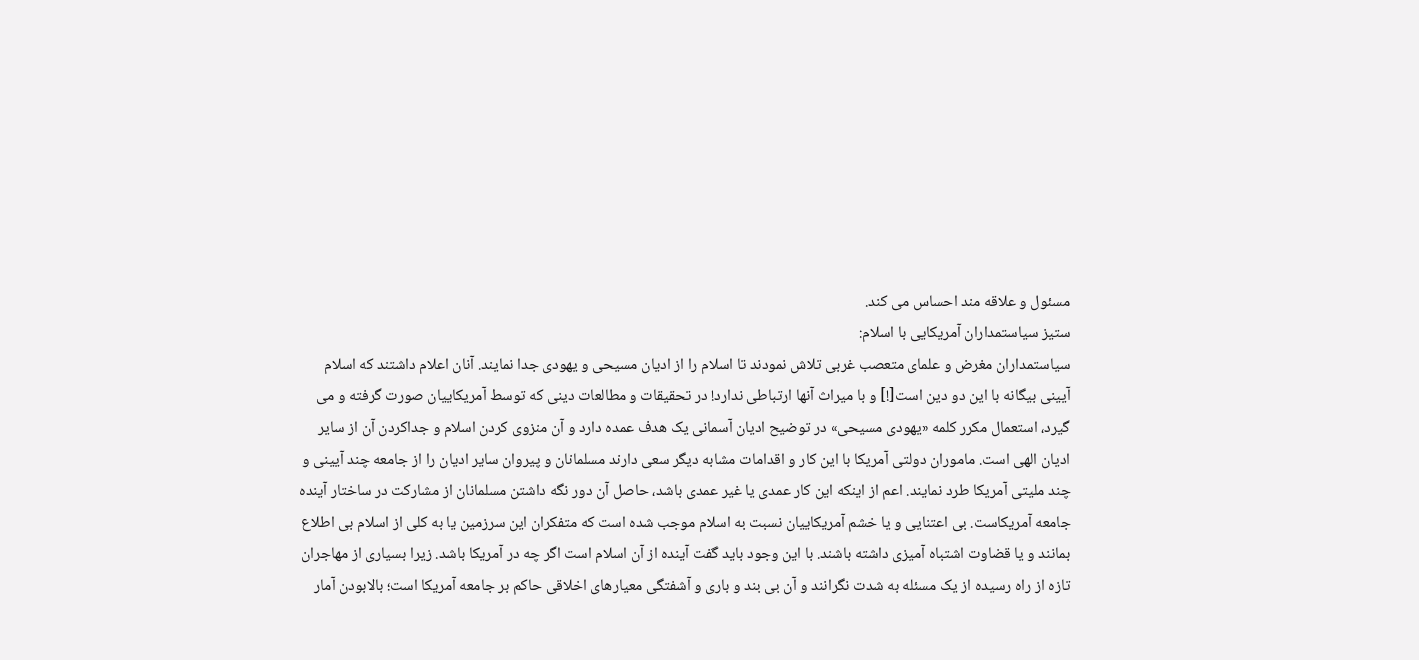مسئول و علاقه مند احساس می کند.
ستیز سیاستمداران آمریکایی با اسلام:
سیاستمداران مغرض و علمای متعصب غربی تلاش نمودند تا اسلام را از ادیان مسیحی و یهودی جدا نمایند. آنان اعلام داشتند که اسلام آیینی بیگانه با این دو دین است[!] و با میراث آنها ارتباطی ندارد! در تحقیقات و مطالعات دینی که توسط آمریکاییان صورت گرفته و می گیرد، استعمال مکرر کلمه «یهودی مسیحی» در توضیح ادیان آسمانی یک هدف عمده دارد و آن منزوی کردن اسلام و جداکردن آن از سایر ادیان الهی است. ماموران دولتی آمریکا با این کار و اقدامات مشابه دیگر سعی دارند مسلمانان و پیروان سایر ادیان را از جامعه چند آیینی و چند ملیتی آمریکا طرد نمایند. اعم از اینکه این کار عمدی یا غیر عمدی باشد، حاصل آن دور نگه داشتن مسلمانان از مشارکت در ساختار آینده جامعه آمریکاست. بی اعتنایی و یا خشم آمریکاییان نسبت به اسلام موجب شده است که متفکران این سرزمین یا به کلی از اسلام بی اطلاع بمانند و یا قضاوت اشتباه آمیزی داشته باشند. با این وجود باید گفت آینده از آن اسلام است اگر چه در آمریکا باشد. زیرا بسیاری از مهاجران تازه از راه رسیده از یک مسئله به شدت نگرانند و آن بی بند و باری و آشفتگی معیارهای اخلاقی حاکم بر جامعه آمریکا است؛ بالابودن آمار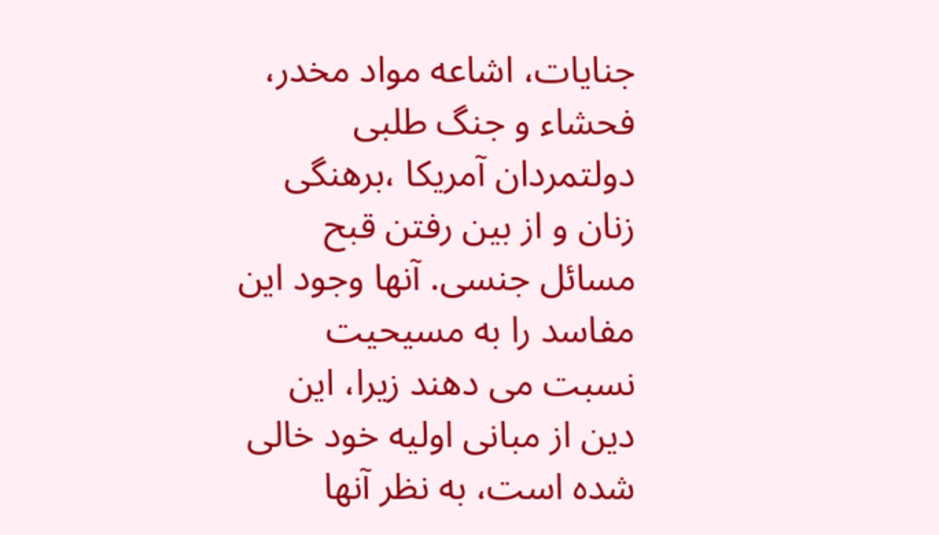جنایات، اشاعه مواد مخدر، فحشاء و جنگ طلبی دولتمردان آمریکا ،برهنگی زنان و از بین رفتن قبح مسائل جنسی. آنها وجود این مفاسد را به مسیحیت نسبت می دهند زیرا، این دین از مبانی اولیه خود خالی شده است، به نظر آنها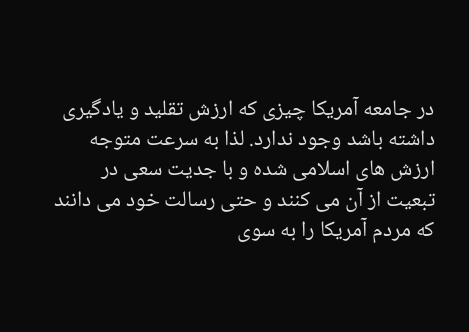در جامعه آمریکا چیزی که ارزش تقلید و یادگیری داشته باشد وجود ندارد. لذا به سرعت متوجه ارزش های اسلامی شده و با جدیت سعی در تبعیت از آن می کنند و حتی رسالت خود می دانند که مردم آمریکا را به سوی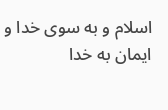اسلام و به سوی خدا و ایمان به خدا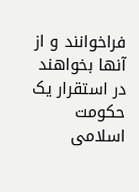فراخوانند و از آنها بخواهند در استقرار یک حکومت اسلامی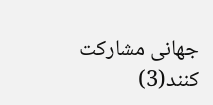جهانی مشارکت کنند(3)